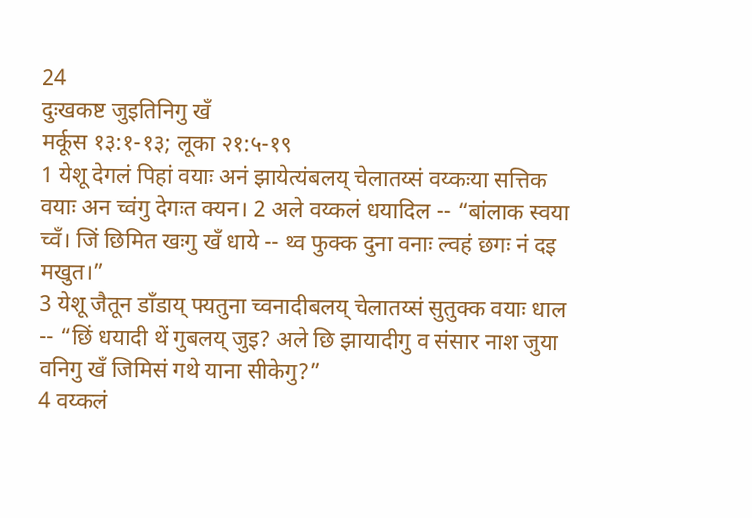24
दुःखकष्ट जुइतिनिगु खँ
मर्कूस १३:१-१३; लूका २१:५-१९
1 येशू देगलं पिहां वयाः अनं झायेत्यंबलय् चेलातय्सं वय्कःया सत्तिक वयाः अन च्वंगु देगःत क्यन। 2 अले वय्कलं धयादिल -- “बांलाक स्वया च्वँ। जिं छिमित खःगु खँ धाये -- थ्व फुक्क दुना वनाः ल्वहं छगः नं दइ मखुत।”
3 येशू जैतून डाँडाय् फ्यतुना च्वनादीबलय् चेलातय्सं सुतुक्क वयाः धाल -- “छिं धयादी थें गुबलय् जुइ? अले छि झायादीगु व संसार नाश जुया वनिगु खँ जिमिसं गथे याना सीकेगु?”
4 वय्कलं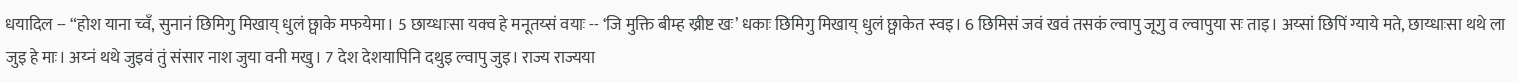धयादिल -- “होश याना च्वँ, सुनानं छिमिगु मिखाय् धुलं छ्वाके मफयेमा। 5 छाय्धाःसा यक्व हे मनूतय्सं वयाः -- ‘जि मुक्ति बीम्ह ख्रीष्ट खः’ धकाः छिमिगु मिखाय् धुलं छ्वाकेत स्वइ। 6 छिमिसं जवं खवं तसकं ल्वापु जूगु व ल्वापुया सः ताइ। अय्सां छिपिं ग्याये मते, छाय्धाःसा थथे ला जुइ हे माः। अय्नं थथे जुइवं तुं संसार नाश जुया वनी मखु। 7 देश देशयापिनि दथुइ ल्वापु जुइ। राज्य राज्यया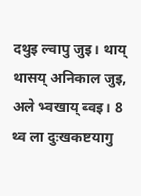दथुइ ल्वापु जुइ। थाय् थासय् अनिकाल जुइ, अले भ्वखाय् ब्वइ। 8 थ्व ला दुःखकष्टयागु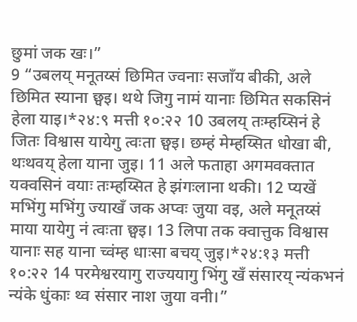छुमां जक खः।”
9 “उबलय् मनूतय्सं छिमित ज्वनाः सजाँय बीकी, अले छिमित स्याना छ्वइ। थथे जिगु नामं यानाः छिमित सकसिनं हेला याइ।*२४:९ मत्ती १०:२२ 10 उबलय् तःम्हय्सिनं हे जितः विश्वास यायेगु त्वःता छ्वइ। छम्हं मेम्हय्सित धोखा बी, थःथवय् हेला याना जुइ। 11 अले फताहा अगमवक्तात यक्वसिनं वयाः तःम्हय्सित हे झंगःलाना थकी। 12 प्यखें मभिंगु मभिंगु ज्याखँ जक अप्वः जुया वइ, अले मनूतय्सं माया यायेगु नं त्वःता छ्वइ। 13 लिपा तक क्वात्तुक विश्वास यानाः सह याना च्वंम्ह धाःसा बचय् जुइ।*२४:१३ मत्ती १०:२२ 14 परमेश्वरयागु राज्ययागु भिंगु खँ संसारय् न्यंकभनं न्यंके धुंकाः थ्व संसार नाश जुया वनी।”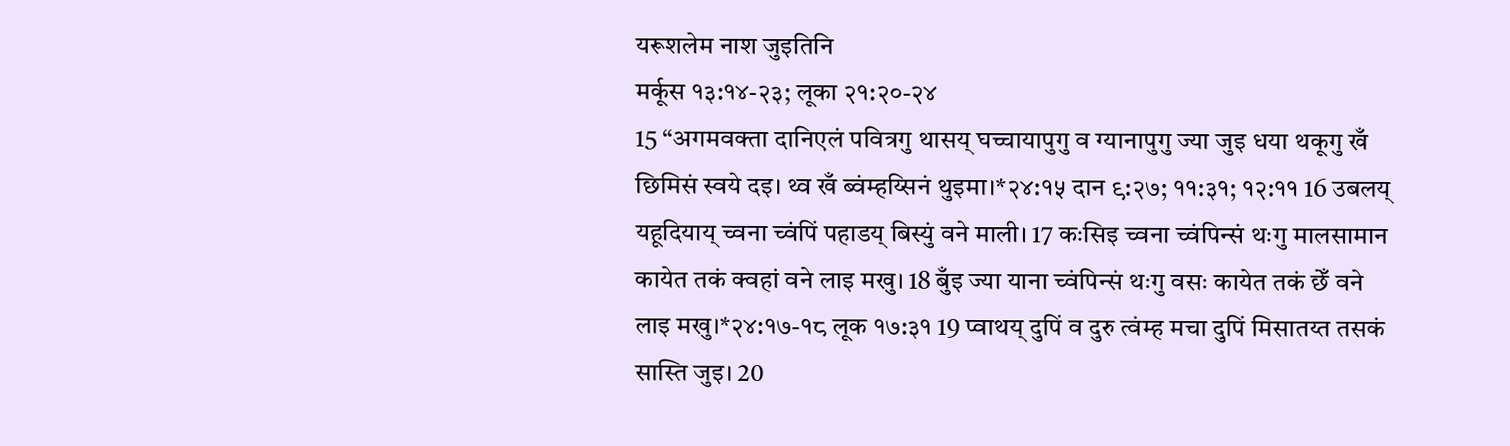यरूशलेम नाश जुइतिनि
मर्कूस १३:१४-२३; लूका २१:२०-२४
15 “अगमवक्ता दानिएलं पवित्रगु थासय् घच्चायापुगु व ग्यानापुगु ज्या जुइ धया थकूगु खँ छिमिसं स्वये दइ। थ्व खँ ब्वंम्हय्सिनं थुइमा।*२४:१५ दान ९:२७; ११:३१; १२:११ 16 उबलय् यहूदियाय् च्वना च्वंपिं पहाडय् बिस्युं वने माली। 17 कःसिइ च्वना च्वंपिन्सं थःगु मालसामान कायेत तकं क्वहां वने लाइ मखु। 18 बुँइ ज्या याना च्वंपिन्सं थःगु वसः कायेत तकं छेँ वने लाइ मखु।*२४:१७-१८ लूक १७:३१ 19 प्वाथय् दुपिं व दुरु त्वंम्ह मचा दुपिं मिसातय्त तसकं सास्ति जुइ। 20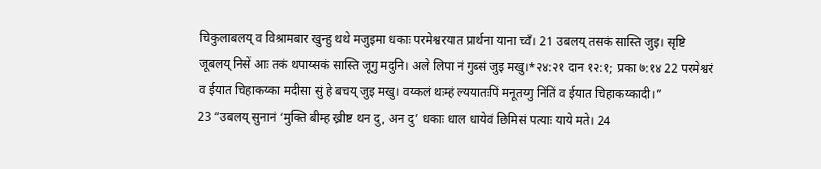चिकुलाबलय् व विश्रामबार खुन्हु थथे मजुइमा धकाः परमेश्वरयात प्रार्थना याना च्वँ। 21 उबलय् तसकं सास्ति जुइ। सृष्टि जूबलय् निसें आः तकं थपाय्सकं सास्ति जूगु मदुनि। अले लिपा नं गुब्सं जुइ मखु।*२४:२१ दान १२:१; प्रका ७:१४ 22 परमेश्वरं व ईयात चिहाकय्का मदीसा सुं हे बचय् जुइ मखु। वय्कलं थःम्हं ल्ययातःपिं मनूतय्गु निंतिं व ईयात चिहाकय्कादी।”
23 “उबलय् सुनानं ‘मुक्ति बीम्ह ख्रीष्ट थन दु, अन दु’ धकाः धाल धायेवं छिमिसं पत्याः याये मते। 24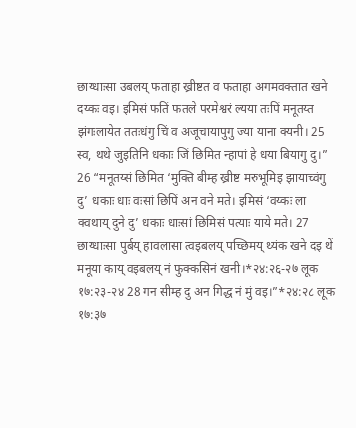छाय्धाःसा उबलय् फताहा ख्रीष्टत व फताहा अगमवक्तात खने दय्कः वइ। इमिसं फतिं फतले परमेश्वरं ल्यया तःपिं मनूतय्त झंगःलायेत ततःधंगु चिं व अजूचायापुगु ज्या याना क्यनी। 25 स्व, थथे जुइतिनि धकाः जिं छिमित न्हापां हे धया बियागु दु।”
26 “मनूतय्सं छिमित ‘मुक्ति बीम्ह ख्रीष्ट मरुभूमिइ झायाच्वंगु दु’ धकाः धाः वःसां छिपिं अन वने मते। इमिसं ‘वय्कः ला क्वथाय् दुने दु’ धकाः धाःसां छिमिसं पत्याः याये मते। 27 छाय्धाःसा पुर्बय् हावलासा त्वइबलय् पच्छिमय् थ्यंक खने दइ थें मनूया काय् वइबलय् नं फुक्कसिनं खनी।*२४:२६-२७ लूक १७:२३-२४ 28 गन सीम्ह दु अन गिद्ध नं मुं वइ।”*२४:२८ लूक १७:३७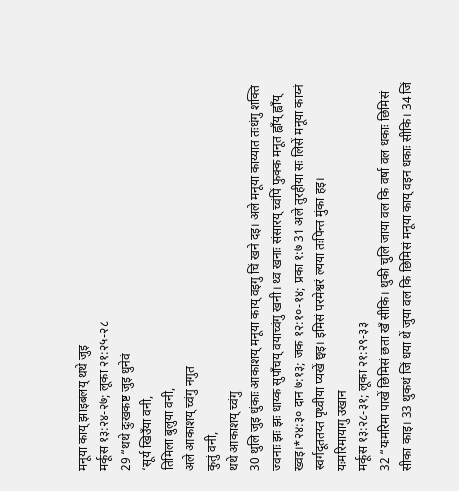मनूया काय् झाइबलय् थथे जुइ
मर्कूस १३:२४-२७; लूका २१:२५-२८
29 “थथे दुःखकष्ट जुइ धुनेवं
‘सूर्य खिउँया वनी,
तिमिला बुलुया वनी,
अले आकाशय् च्वंगु नगुत
कुतुं वनी,
थथे आकाशय् च्वंगु
30 थुलि जुइ धुंकाः आकाशय् मनूया काय् वइगु चिं खने दइ। अले मनूया काय्यात तःधंगु शक्ति ज्वनाः झः झः धाय्क सुपाँचय् वयाच्वंगु खनी। थ्व खनाः संसारय् च्वंपिं फुक्क मनूत ह्वाँय् ह्वाँय् ख्वइ।*२४:३० दान ७:१३; जक १२:१०-१४; प्रका १:७ 31 अले तुरहीया सः लिसें मनूया काय्नं स्वर्गदूततय्त पृथ्वीया प्यखें छ्वइ। इमिसं परमेश्वरं ल्यया तःपिन्त मुंका हइ।
यःमरिमायागु उखान
मर्कूस १३:२८-३१; लूका २१:२९-३३
32 “यःमरिमा पाखें छिमिसं छता खँ सीकि। थुकी चुलि जाया वल कि वर्षा वल धकाः छिमिसं सीका काइ। 33 थुकथं जिं धया थें जुया वल कि छिमिसं मनूया काय् वइन धकाः सीकि। 34 जिं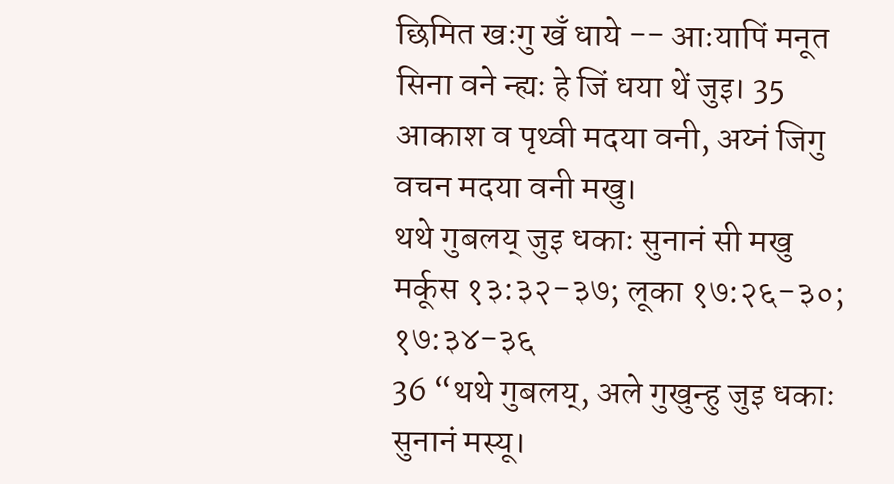छिमित खःगु खँ धाये -- आःयापिं मनूत सिना वने न्ह्यः हे जिं धया थें जुइ। 35 आकाश व पृथ्वी मदया वनी, अय्नं जिगु वचन मदया वनी मखु।
थथे गुबलय् जुइ धकाः सुनानं सी मखु
मर्कूस १३:३२-३७; लूका १७:२६-३०; १७:३४-३६
36 “थथे गुबलय्, अले गुखुन्हु जुइ धकाः सुनानं मस्यू।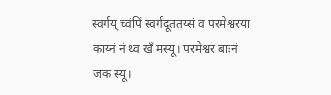स्वर्गय् च्वंपिं स्वर्गदूततय्सं व परमेश्वरया काय्नं नं थ्व खँ मस्यू। परमेश्वर बाःनं जक स्यू।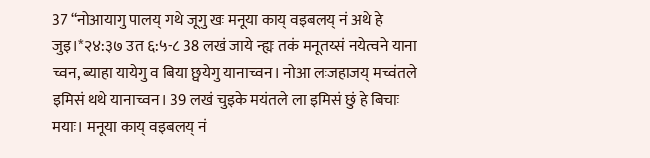37 “नोआयागु पालय् गथे जूगु खः मनूया काय् वइबलय् नं अथे हे जुइ।*२४:३७ उत ६:५-८ 38 लखं जाये न्ह्यः तकं मनूतय्सं नयेत्वने याना च्वन, ब्याहा यायेगु व बिया छ्वयेगु यानाच्वन। नोआ लःजहाजय् मच्वंतले इमिसं थथे यानाच्वन। 39 लखं चुइके मयंतले ला इमिसं छुं हे बिचाः मयाः। मनूया काय् वइबलय् नं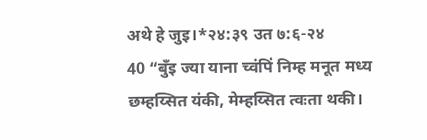अथे हे जुइ।*२४:३९ उत ७:६-२४
40 “बुँइ ज्या याना च्वंपिं निम्ह मनूत मध्य छम्हय्सित यंकी, मेम्हय्सित त्वःता थकी।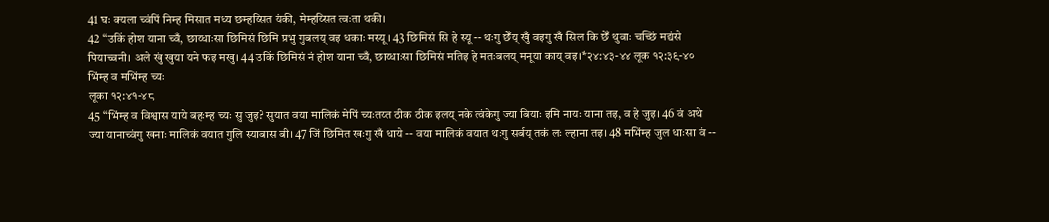41 घः क्यला च्वंपिं निम्ह मिसात मध्य छम्हय्सित यंकी, मेम्हय्सित त्वःता थकी।
42 “उकिं होश याना च्वँ, छाय्धाःसा छिमिसं छिमि प्रभु गुबलय् वइ धकाः मस्यू। 43 छिमिसं सि हे स्यू -- थःगु छेँय् खुँ वइगु खँ सिल कि छेँ थुवाः चच्छिं मद्यंसे पियाच्वनी। अले खुं खुया यने फइ मखु। 44 उकिं छिमिसं नं होश याना च्वँ, छाय्धाःसा छिमिसं मतिइ हे मतःबलय् मनूया काय् वइ।*२४:४३-४४ लूक १२:३९-४०
भिंम्ह व मभिंम्ह च्यः
लूका १२:४१-४८
45 “भिंम्ह व विश्वास याये बहःम्ह च्यः सु जुइ? सुयात वया मालिकं मेपिं च्यःतय्त ठीक ठीक इलय् नके त्वंकेगु ज्या बियाः इमि नायः याना तइ, व हे जुइ। 46 वं अथे ज्या यानाच्वंगु खनाः मालिकं वयात गुलि स्याबास बी। 47 जिं छिमित खःगु खँ धाये -- वया मालिकं वयात थःगु सर्बय् तकं लः ल्हाना तइ। 48 मभिंम्ह जुल धाःसा वं --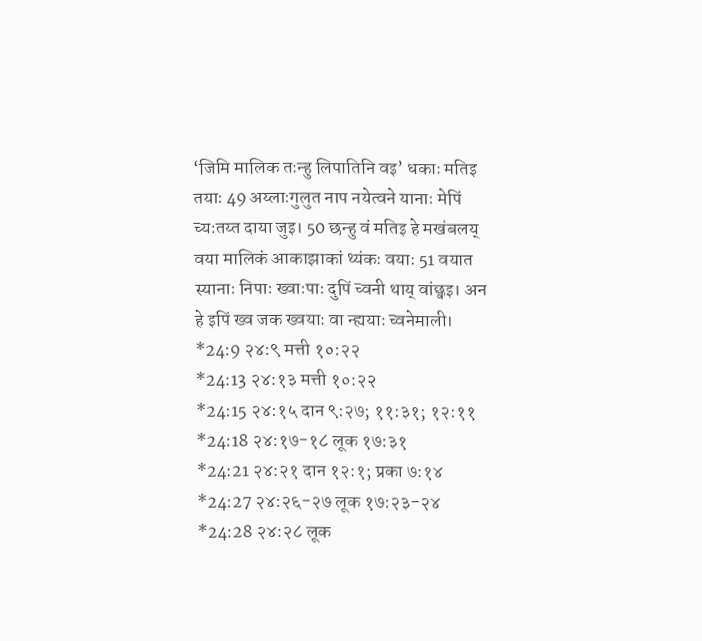‘जिमि मालिक तःन्हु लिपातिनि वइ’ धकाः मतिइ तयाः 49 अय्लाःगुलुत नाप नयेत्वने यानाः मेपिं च्यःतय्त दाया जुइ। 50 छन्हु वं मतिइ हे मखंबलय् वया मालिकं आकाझाकां थ्यंकः वयाः 51 वयात स्यानाः निपाः ख्वाःपाः दुपिं च्वनी थाय् वांछ्वइ। अन हे इपिं ख्व जक ख्वयाः वा न्ह्ययाः च्वनेमाली।
*24:9 २४:९ मत्ती १०:२२
*24:13 २४:१३ मत्ती १०:२२
*24:15 २४:१५ दान ९:२७; ११:३१; १२:११
*24:18 २४:१७-१८ लूक १७:३१
*24:21 २४:२१ दान १२:१; प्रका ७:१४
*24:27 २४:२६-२७ लूक १७:२३-२४
*24:28 २४:२८ लूक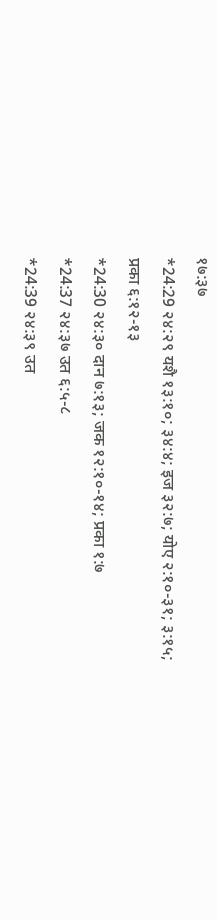१७:३७
*24:29 २४:२९ यशै १३:१०; ३४:४; इज ३२:७; योए २:१०-३१; ३:१५; प्रका ६:१२-१३
*24:30 २४:३० दान ७:१३; जक १२:१०-१४; प्रका १:७
*24:37 २४:३७ उत ६:५-८
*24:39 २४:३९ उत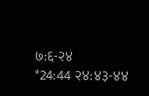७:६-२४
*24:44 २४:४३-४४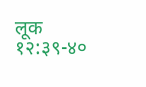लूक १२:३९-४०